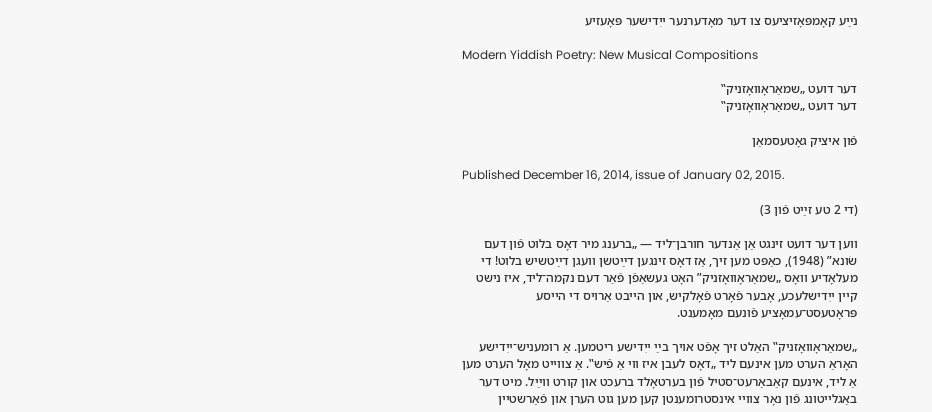נײַע קאָמפּאָזיציעס צו דער מאָדערנער ייִדישער פּאָעזיע

Modern Yiddish Poetry: New Musical Compositions

דער דועט „שמאַראָוואָזניק‟
דער דועט „שמאַראָוואָזניק‟

פֿון איציק גאָטעסמאַן

Published December 16, 2014, issue of January 02, 2015.

(די 2 טע זײַט פֿון 3)

ווען דער דועט זינגט אַן אַנדער חורבן־ליד — „ברענג מיר דאָס בלוט פֿון דעם שׂונא” (1948), כאַפּט מען זיך, אַז דאָס זינגען דײַטשן וועגן דײַטשיש בלוט! די מעלאָדיע וואָס „שמאַראָוואָזניק” האָט געשאַפֿן פֿאַר דעם נקמה־ליד, איז נישט קיין ייִדישלעכע, אָבער פֿאָרט פֿאָלקיש, און הייבט אַרויס די הייסע פּראָטעסט־עמאָציע פֿונעם מאָמענט.

„שמאַראָוואָזניק‟ האַלט זיך אָפֿט אויך בײַ ייִדישע ריטמען. אַ רומעניש־ייִדישע האָראַ הערט מען אינעם ליד „דאָס לעבן איז ווי אַ פֿיש‟. אַ צווייט מאָל הערט מען אַ ליד, אינעם קאַבאַרעט־סטיל פֿון בערטאָלד ברעכט און קורט ווײַל. מיט דער באַגלייטונג פֿון נאָר צוויי אינסטרומענטן קען מען גוט הערן און פֿאַרשטיין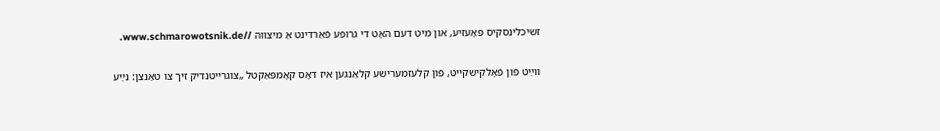זשיכלינסקיס פּאָעזיע, און מיט דעם האָט די גרופּע פֿאַרדינט אַ מיצווה //www.schmarowotsnik.de.

ווײַט פֿון פֿאָלקישקייט, פֿון קלעזמערישע קלאַנגען איז דאָס קאָמפּאַקטל „צוגרייטנדיק זיך צו טאַנצן: נײַע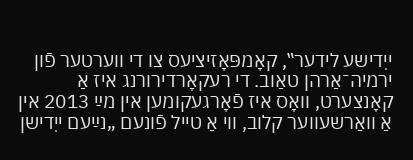ייִדישע לידער‟, קאָמפּאָזיציעס צו די ווערטער פֿון ירמיה־אַרהן טאַוב. די רעקאָרדירורנג איז אַ קאָנצערט, וואָס איז פֿאָרגעקומען אין מײַ 2013 אין אַ וואַרשעווער קלוב, ווי אַ טייל פֿונעם „נײַעם ייִדישן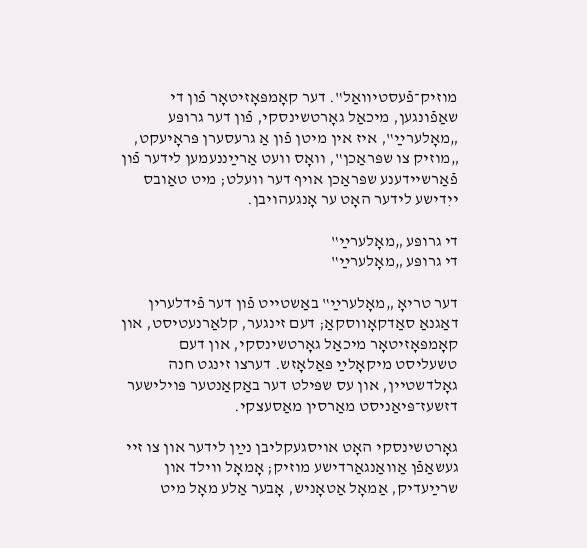מוזיק־פֿעסטיוואַל‟. דער קאָמפּאָזיטאָר פֿון די שאַפֿונגען, מיכאַל גאָרטשינסקי, פֿון דער גרופּע „מאָלערײַ‟, איז אין מיטן פֿון אַ גרעסערן פּראָיעקט, „מוזיק צו שפּראַכן‟, וואָס וועט אַרײַננעמען לידער פֿון פֿאַרשיידענע שפּראַכן אויף דער וועלט; מיט טאַובס ייִדישע לידער האָט ער אָנגעהויבן.

די גרופּע „מאָלערײַ‟
די גרופּע „מאָלערײַ‟

דער טריאָ „מאָלערײַ‟ באַשטייט פֿון דער פֿידלערין דאַגנאַ סאַדקאָווסקאַ; דעם זינגער, קלאַרנעטיסט, און קאָמפּאָזיטאָר מיכאַל גאָרטשינסקי, און דעם טשעליסט מיקאָלײַ פּאַלאָזש. דערצו זינגט חנה גאָלדשטיין, און עס שפּילט דער באַקאַנטער פּוילישער דזשעז־פּיאַניסט מאַרסין מאַסעצקי.

גאָרטשינסקי האָט אויסגעקליבן נײַן לידער און צו זיי געשאַפֿן אַוואַנגאַרדישע מוזיק; אָמאָל ווילד און שרײַעדיק, אַמאָל אַטאָניש, אָבער אַלע מאָל מיט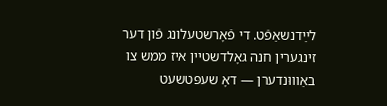לײַדנשאַפֿט. די פֿאָרשטעלונג פֿון דער זינגערין חנה גאָלדשטיין איז ממש צו באַוווּנדערן — דאָ שעפּטשעט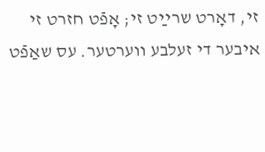זי, דאָרט שרײַט זי; אָפֿט חזרט זי איבער די זעלבע ווערטער. עס שאַפֿט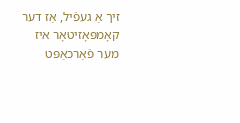זיך אַ געפֿיל, אַז דער קאָמפּאָזיטאָר איז מער פֿאַרכאַפּט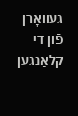געוואָרן פֿון די קלאַנגען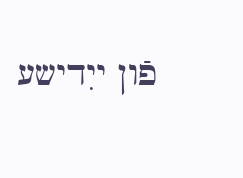פֿון ייִדישע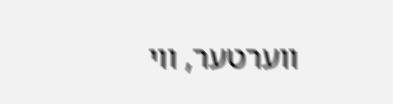ווערטער, ווי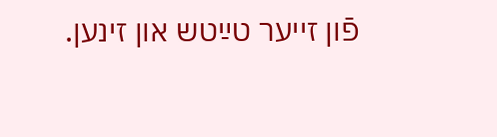פֿון זייער טײַטש און זינען.